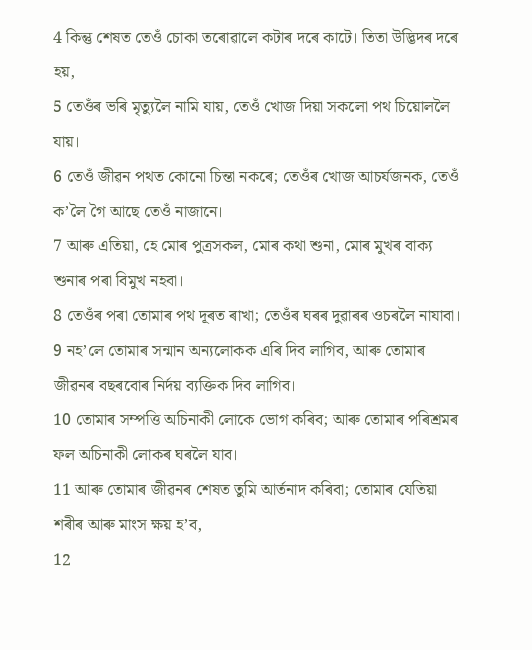4 কিন্তু শেষত তেওঁ চোকা তৰোৱালে কটাৰ দৰে কাটে। তিতা উদ্ভিদৰ দৰে হয়,
5 তেওঁৰ ভৰি মৃত্যুলৈ নামি যায়, তেওঁ খোজ দিয়া সকলো পথ চিয়োললৈ যায়।
6 তেওঁ জীৱন পথত কোনো চিন্তা নকৰে; তেওঁৰ খোজ আচৰ্যজনক, তেওঁ ক’লৈ গৈ আছে তেওঁ নাজানে।
7 আৰু এতিয়া, হে মোৰ পুত্রসকল, মোৰ কথা শুনা, মোৰ মুখৰ বাক্য শুনাৰ পৰা বিমুখ নহবা।
8 তেওঁৰ পৰা তোমাৰ পথ দূৰত ৰাখা; তেওঁৰ ঘৰৰ দুৱাৰৰ ওচৰলৈ নাযাবা।
9 নহ’লে তোমাৰ সন্মান অন্যলোকক এৰি দিব লাগিব, আৰু তোমাৰ জীৱনৰ বছৰবোৰ নিৰ্দয় ব্যক্তিক দিব লাগিব।
10 তোমাৰ সম্পত্তি অচিনাকী লোকে ভোগ কৰিব; আৰু তোমাৰ পৰিশ্ৰমৰ ফল অচিনাকী লোকৰ ঘৰলৈ যাব।
11 আৰু তোমাৰ জীৱনৰ শেষত তুমি আৰ্তনাদ কৰিবা; তোমাৰ যেতিয়া শৰীৰ আৰু মাংস ক্ষয় হ’ব,
12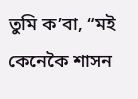তুমি ক’বা, “মই কেনেকৈ শাসন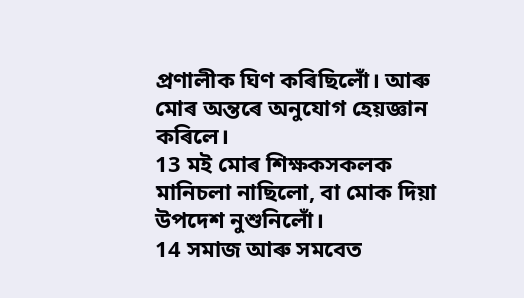প্রণালীক ঘিণ কৰিছিলোঁ। আৰু মোৰ অন্তৰে অনুযোগ হেয়জ্ঞান কৰিলে।
13 মই মোৰ শিক্ষকসকলক মানিচলা নাছিলো, বা মোক দিয়া উপদেশ নুশুনিলোঁ।
14 সমাজ আৰু সমবেত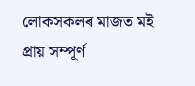লোকসকলৰ মাজত মই প্ৰায় সম্পূৰ্ণ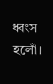ধ্বংস হলোঁ।